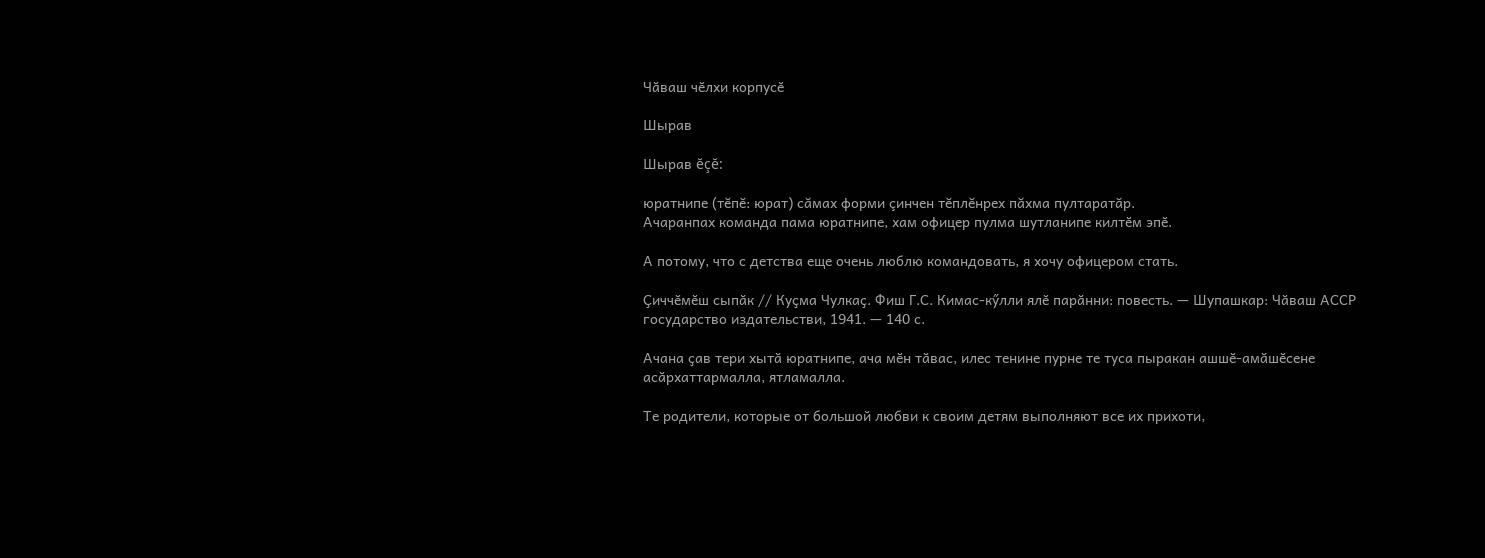Чӑваш чӗлхи корпусӗ

Шырав

Шырав ĕçĕ:

юратнипе (тĕпĕ: юрат) сăмах форми çинчен тĕплĕнрех пăхма пултаратăр.
Ачаранпах команда пама юратнипе, хам офицер пулма шутланипе килтӗм эпӗ.

А потому, что с детства еще очень люблю командовать, я хочу офицером стать.

Ҫиччӗмӗш сыпӑк // Куҫма Чулкаҫ. Фиш Г.С. Кимас-кӳлли ялӗ парӑнни: повесть. — Шупашкар: Чӑваш АССР государство издательстви, 1941. — 140 с.

Ачана ҫав тери хытӑ юратнипе, ача мӗн тӑвас, илес тенине пурне те туса пыракан ашшӗ-амӑшӗсене асӑрхаттармалла, ятламалла.

Те родители, которые от большой любви к своим детям выполняют все их прихоти,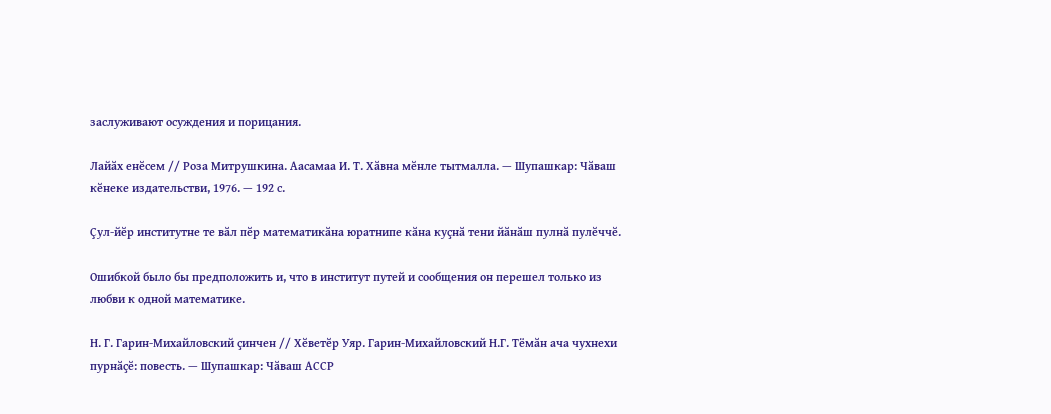заслуживают осуждения и порицания.

Лайӑх енӗсем // Роза Митрушкина. Аасамаа И. Т. Хӑвна мӗнле тытмалла. — Шупашкар: Чӑваш кӗнеке издательстви, 1976. — 192 с.

Ҫул-йӗр институтне те вӑл пӗр математикӑна юратнипе кӑна куҫнӑ тени йӑнӑш пулнӑ пулӗччӗ.

Ошибкой было бы предположить и, что в институт путей и сообщения он перешел только из любви к одной математике.

Н. Г. Гарин-Михайловский ҫинчен // Хӗветӗр Уяр. Гарин-Михайловский Н.Г. Тёмӑн ача чухнехи пурнӑҫӗ: повесть. — Шупашкар: Чӑваш АССР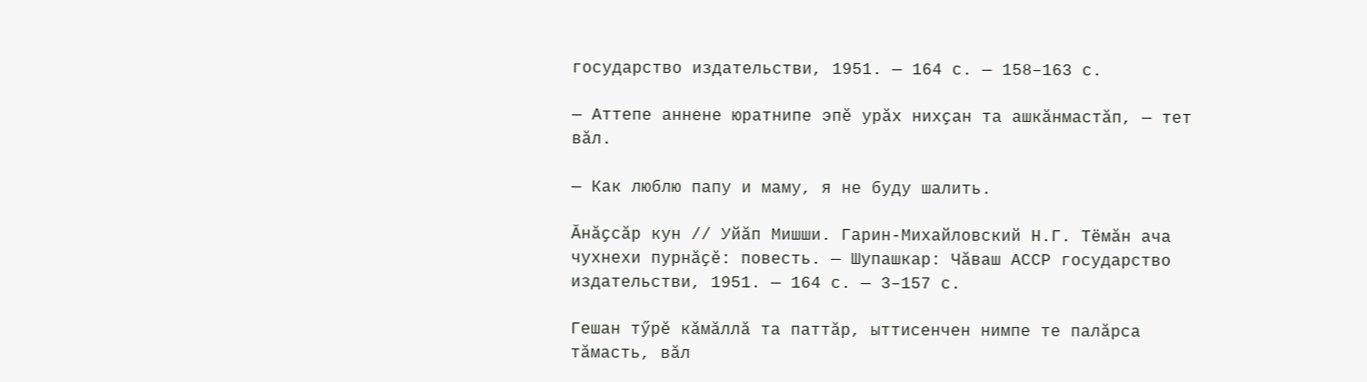государство издательстви, 1951. — 164 с. — 158–163 с.

— Аттепе аннене юратнипе эпӗ урӑх нихҫан та ашкӑнмастӑп, — тет вӑл.

— Как люблю папу и маму, я не буду шалить.

Ӑнӑҫсӑр кун // Уйӑп Мишши. Гарин-Михайловский Н.Г. Тёмӑн ача чухнехи пурнӑҫӗ: повесть. — Шупашкар: Чӑваш АССР государство издательстви, 1951. — 164 с. — 3–157 с.

Гешан тӳрӗ кӑмӑллӑ та паттӑр, ыттисенчен нимпе те палӑрса тӑмасть, вӑл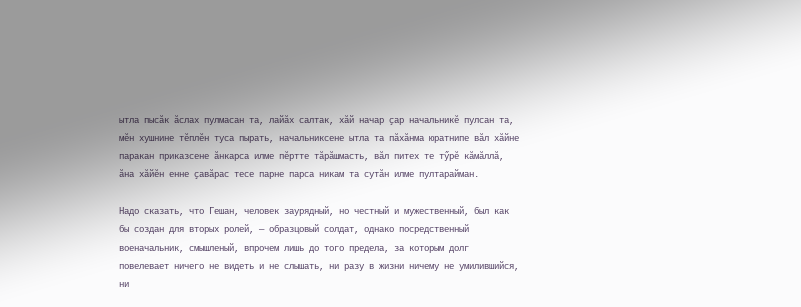ытла пысӑк ӑслах пулмасан та, лайӑх салтак, хӑй начар ҫар начальникӗ пулсан та, мӗн хушнине тӗплӗн туса пырать, начальниксене ытла та пӑхӑнма юратнипе вӑл хӑйне паракан приказсене ӑнкарса илме пӗртте тӑрӑшмасть, вӑл питех те тӳрӗ кӑмӑллӑ, ӑна хӑйӗн енне ҫавӑрас тесе парне парса никам та сутӑн илме пултарайман.

Надо сказать, что Гешан, человек заурядный, но честный и мужественный, был как бы создан для вторых ролей, — образцовый солдат, однако посредственный военачальник, смышленый, впрочем лишь до того предела, за которым долг повелевает ничего не видеть и не слышать, ни разу в жизни ничему не умилившийся, ни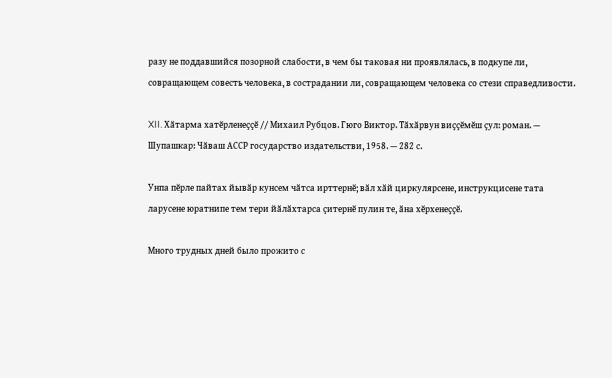разу не поддавшийся позорной слабости, в чем бы таковая ни проявлялась, в подкупе ли, совращающем совесть человека, в сострадании ли, совращающем человека со стези справедливости.

XII. Хӑтарма хатӗрленеҫҫӗ // Михаил Рубцов. Гюго Виктор. Тӑхӑрвун виҫҫӗмӗш ҫул: роман. — Шупашкар: Чӑваш АССР государство издательстви, 1958. — 282 с.

Унпа пӗрле пайтах йывӑр кунсем чӑтса ирттернӗ; вӑл хӑй циркулярсене, инструкцисене тата ларусене юратнипе тем тери йӑлӑхтарса ҫитернӗ пулин те, ӑна хӗрхенеҫҫӗ.

Много трудных дней было прожито с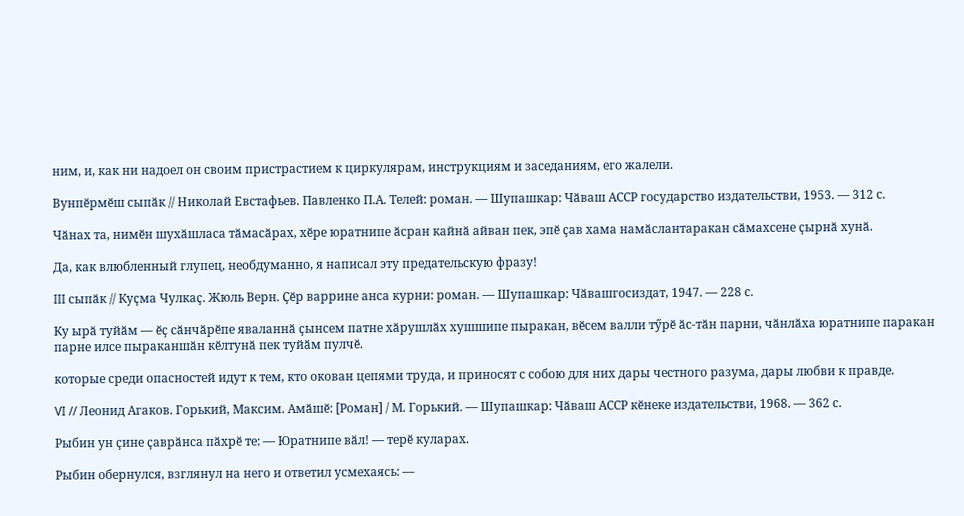ним, и, как ни надоел он своим пристрастием к циркулярам, инструкциям и заседаниям, его жалели.

Вунпӗрмӗш сыпӑк // Николай Евстафьев. Павленко П.А. Телей: роман. — Шупашкар: Чӑваш АССР государство издательстви, 1953. — 312 с.

Чӑнах та, нимӗн шухӑшласа тӑмасӑрах, хӗре юратнипе ӑсран кайнӑ айван пек, эпӗ ҫав хама намӑслантаракан сӑмахсене ҫырнӑ хунӑ.

Да, как влюбленный глупец, необдуманно, я написал эту предательскую фразу!

III сыпӑк // Куҫма Чулкаҫ. Жюль Верн. Ҫӗр варрине анса курни: роман. — Шупашкар: Чӑвашгосиздат, 1947. — 228 с.

Ку ырӑ туйӑм — ӗҫ сӑнчӑрӗпе яваланнӑ ҫынсем патне хӑрушлӑх хушшипе пыракан, вӗсем валли тӳрӗ ӑс-тӑн парни, чӑнлӑха юратнипе паракан парне илсе пыраканшӑн кӗлтунӑ пек туйӑм пулчӗ.

которые среди опасностей идут к тем, кто окован цепями труда, и приносят с собою для них дары честного разума, дары любви к правде.

VI // Леонид Агаков. Горький, Максим. Амӑшӗ: [Роман] / М. Горький. — Шупашкар: Чӑваш АССР кӗнеке издательстви, 1968. — 362 с.

Рыбин ун ҫине ҫаврӑнса пӑхрӗ те: — Юратнипе вӑл! — терӗ куларах.

Рыбин обернулся, взглянул на него и ответил усмехаясь: —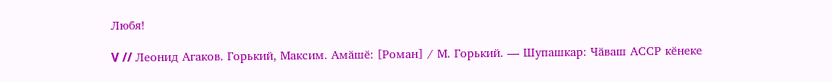Любя!

V // Леонид Агаков. Горький, Максим. Амӑшӗ: [Роман] / М. Горький. — Шупашкар: Чӑваш АССР кӗнеке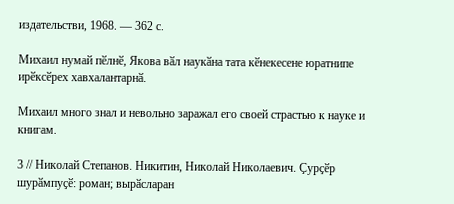издательстви, 1968. — 362 с.

Михаил нумай пӗлнӗ, Якова вӑл наукӑна тата кӗнекесене юратнипе ирӗксӗрех хавхалантарнӑ.

Михаил много знал и невольно заражал его своей страстью к науке и книгам.

3 // Николай Степанов. Никитин, Николай Николаевич. Ҫурҫӗр шурӑмпуҫӗ: роман; вырӑсларан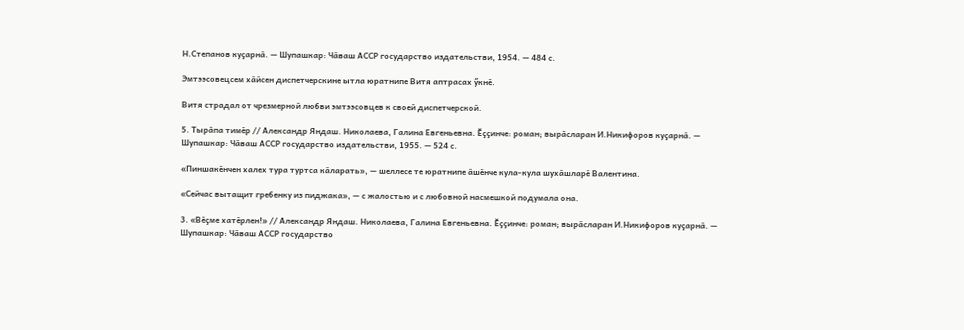Н.Степанов куҫарнӑ. — Шупашкар: Чӑваш АССР государство издательстви, 1954. — 484 с.

Эмтээсовецсем хӑйсен диспетчерскине ытла юратнипе Витя аптрасах ӳкнӗ.

Витя страдал от чрезмерной любви эмтээсовцев к своей диспетчерской.

5. Тырӑпа тимӗр // Александр Яндаш. Николаева, Галина Евгеньевна. Ӗҫҫинче: роман; вырӑсларан И.Никифоров куҫарнӑ. — Шупашкар: Чӑваш АССР государство издательстви, 1955. — 524 с.

«Пиншакӗнчен халех тура туртса кӑларать», — шеллесе те юратнипе ӑшӗнче кула-кула шухӑшларӗ Валентина.

«Сейчас вытащит гребенку из пиджака», — с жалостью и с любовной насмешкой подумала она.

3. «Вӗҫме хатӗрлен!» // Александр Яндаш. Николаева, Галина Евгеньевна. Ӗҫҫинче: роман; вырӑсларан И.Никифоров куҫарнӑ. — Шупашкар: Чӑваш АССР государство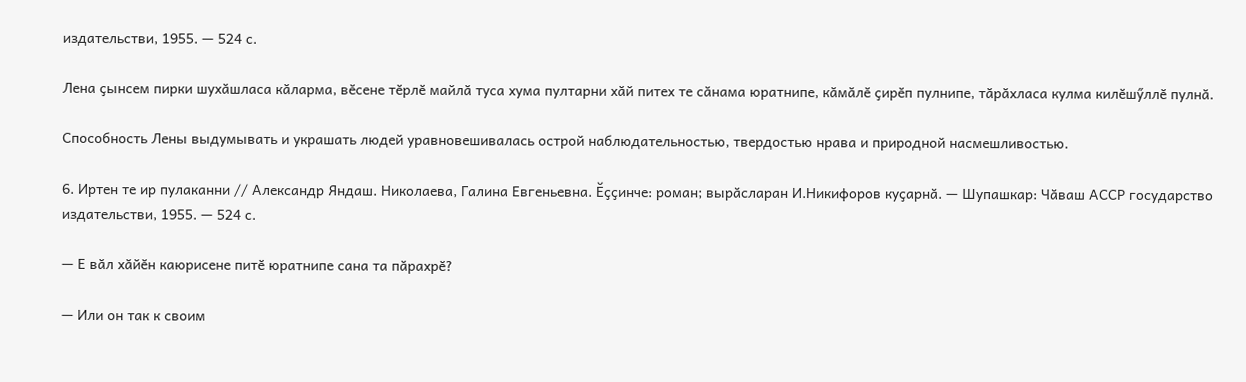издательстви, 1955. — 524 с.

Лена ҫынсем пирки шухӑшласа кӑларма, вӗсене тӗрлӗ майлӑ туса хума пултарни хӑй питех те сӑнама юратнипе, кӑмӑлӗ ҫирӗп пулнипе, тӑрӑхласа кулма килӗшӳллӗ пулнӑ.

Способность Лены выдумывать и украшать людей уравновешивалась острой наблюдательностью, твердостью нрава и природной насмешливостью.

6. Иртен те ир пулаканни // Александр Яндаш. Николаева, Галина Евгеньевна. Ӗҫҫинче: роман; вырӑсларан И.Никифоров куҫарнӑ. — Шупашкар: Чӑваш АССР государство издательстви, 1955. — 524 с.

— Е вӑл хӑйӗн каюрисене питӗ юратнипе сана та пӑрахрӗ?

— Или он так к своим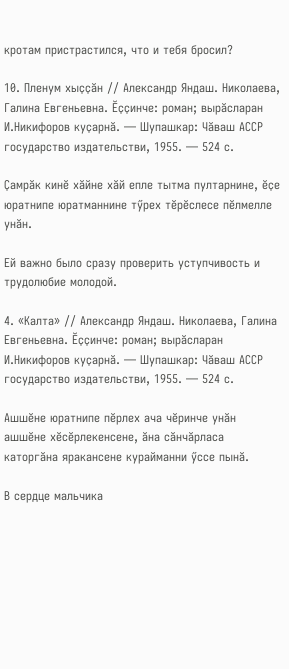кротам пристрастился, что и тебя бросил?

10. Пленум хыҫҫӑн // Александр Яндаш. Николаева, Галина Евгеньевна. Ӗҫҫинче: роман; вырӑсларан И.Никифоров куҫарнӑ. — Шупашкар: Чӑваш АССР государство издательстви, 1955. — 524 с.

Ҫамрӑк кинӗ хӑйне хӑй епле тытма пултарнине, ӗҫе юратнипе юратманнине тӳрех тӗрӗслесе пӗлмелле унӑн.

Ей важно было сразу проверить уступчивость и трудолюбие молодой.

4. «Калта» // Александр Яндаш. Николаева, Галина Евгеньевна. Ӗҫҫинче: роман; вырӑсларан И.Никифоров куҫарнӑ. — Шупашкар: Чӑваш АССР государство издательстви, 1955. — 524 с.

Ашшӗне юратнипе пӗрлех ача чӗринче унӑн ашшӗне хӗсӗрлекенсене, ӑна сӑнчӑрласа каторгӑна яракансене курайманни ӳссе пынӑ.

В сердце мальчика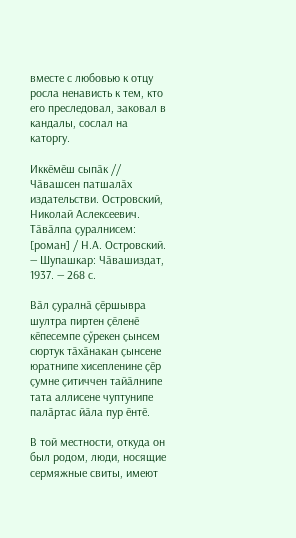вместе с любовью к отцу росла ненависть к тем, кто его преследовал, заковал в кандалы, сослал на каторгу.

Иккӗмӗш сыпӑк // Чӑвашсен патшалӑх издательстви. Островский, Николай Аслексеевич. Тӑвӑлпа ҫуралнисем: [роман] / Н.А. Островский. — Шупашкар: Чӑвашиздат, 1937. — 268 с.

Вӑл ҫуралнӑ ҫӗршывра шултра пиртен ҫӗленӗ кӗпесемпе ҫӳрекен ҫынсем сюртук тӑхӑнакан ҫынсене юратнипе хисепленине ҫӗр ҫумне ҫитиччен тайӑлнипе тата аллисене чуптунипе палӑртас йӑла пур ӗнтӗ.

В той местности, откуда он был родом, люди, носящие сермяжные свиты, имеют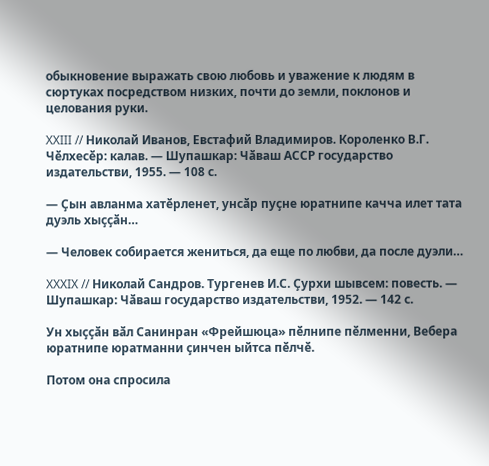обыкновение выражать свою любовь и уважение к людям в сюртуках посредством низких, почти до земли, поклонов и целования руки.

XXIII // Николай Иванов, Евстафий Владимиров. Короленко В.Г. Чӗлхесӗр: калав. — Шупашкар: Чӑваш АССР государство издательстви, 1955. — 108 с.

— Ҫын авланма хатӗрленет, унсӑр пуҫне юратнипе качча илет тата дуэль хыҫҫӑн…

— Человек собирается жениться, да еще по любви, да после дуэли…

XXXIX // Николай Сандров. Тургенев И.С. Ҫурхи шывсем: повесть. — Шупашкар: Чӑваш государство издательстви, 1952. — 142 с.

Ун хыҫҫӑн вӑл Санинран «Фрейшюца» пӗлнипе пӗлменни, Вебера юратнипе юратманни ҫинчен ыйтса пӗлчӗ.

Потом она спросила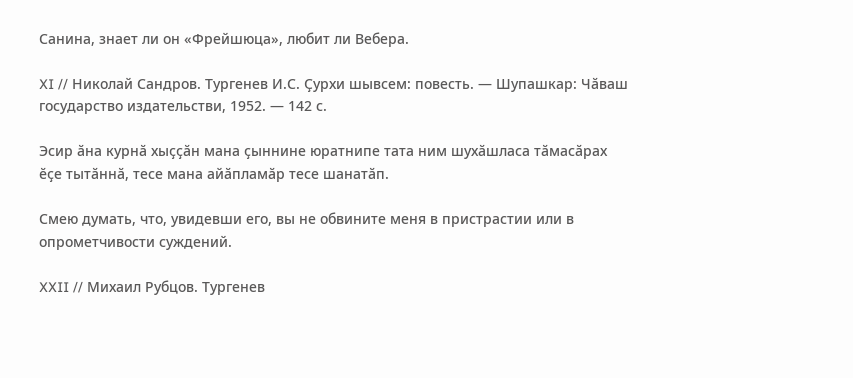Санина, знает ли он «Фрейшюца», любит ли Вебера.

XI // Николай Сандров. Тургенев И.С. Ҫурхи шывсем: повесть. — Шупашкар: Чӑваш государство издательстви, 1952. — 142 с.

Эсир ӑна курнӑ хыҫҫӑн мана ҫыннине юратнипе тата ним шухӑшласа тӑмасӑрах ӗҫе тытӑннӑ, тесе мана айӑпламӑр тесе шанатӑп.

Смею думать, что, увидевши его, вы не обвините меня в пристрастии или в опрометчивости суждений.

XXII // Михаил Рубцов. Тургенев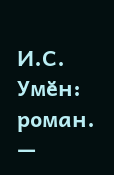И.С. Умӗн: роман. —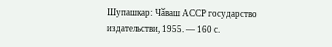Шупашкар: Чӑваш АССР государство издательстви, 1955. — 160 с.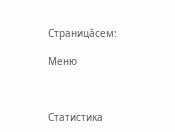Страницăсем:

Меню



Статистика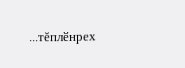...тĕплӗнрех